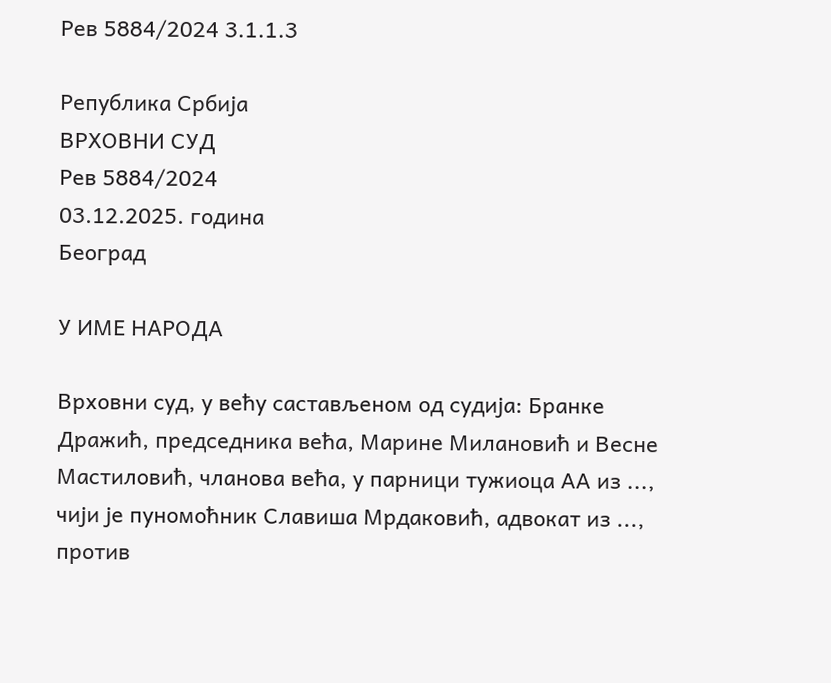Рев 5884/2024 3.1.1.3

Република Србија
ВРХОВНИ СУД
Рев 5884/2024
03.12.2025. година
Београд

У ИМЕ НАРОДА

Врховни суд, у већу састављеном од судија: Бранке Дражић, председника већа, Марине Милановић и Весне Мастиловић, чланова већа, у парници тужиоца АА из ..., чији је пуномоћник Славиша Мрдаковић, адвокат из ..., против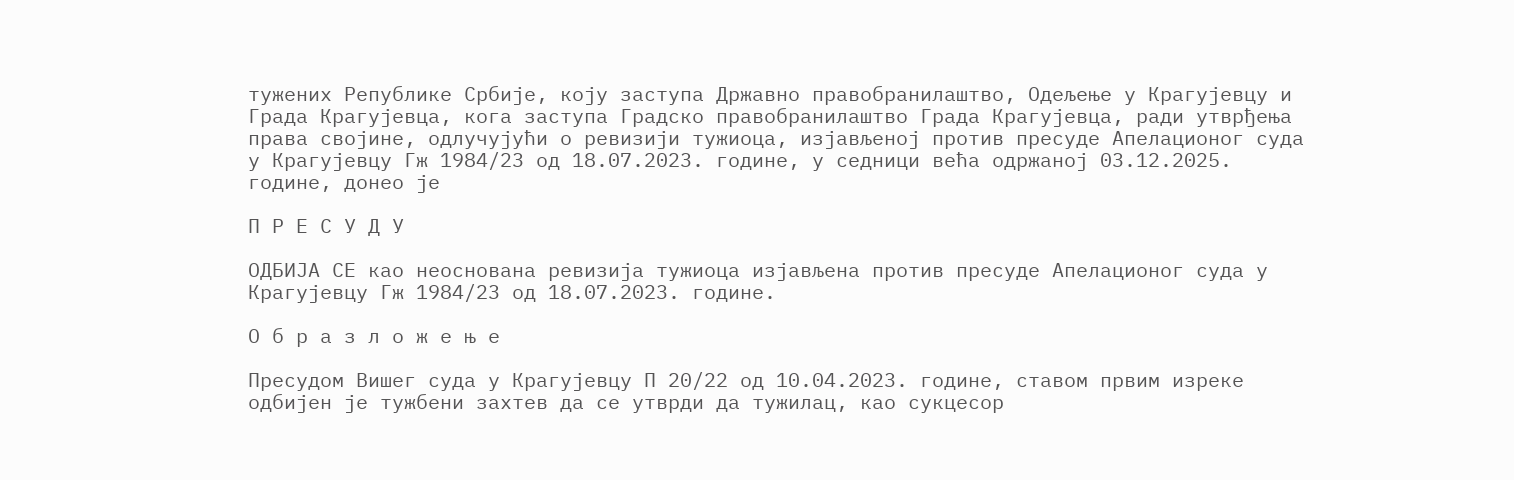тужених Републике Србије, коју заступа Државно правобранилаштво, Одељење у Крагујевцу и Града Крагујевца, кога заступа Градско правобранилаштво Града Крагујевца, ради утврђења права својине, одлучујући о ревизији тужиоца, изјављеној против пресуде Апелационог суда у Крагујевцу Гж 1984/23 од 18.07.2023. године, у седници већа одржаној 03.12.2025. године, донео је

П Р Е С У Д У

ОДБИЈА СЕ као неоснована ревизија тужиоца изјављена против пресуде Апелационог суда у Крагујевцу Гж 1984/23 од 18.07.2023. године.

О б р а з л о ж е њ е

Пресудом Вишег суда у Крагујевцу П 20/22 од 10.04.2023. године, ставом првим изреке одбијен је тужбени захтев да се утврди да тужилац, као сукцесор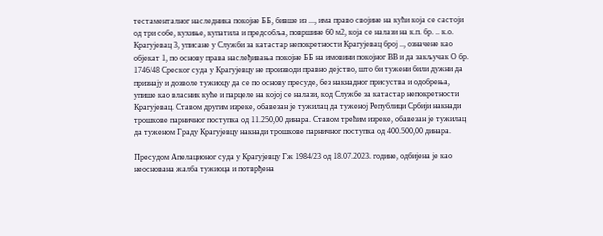тестаменталног наследника покојне ББ, бивше из ..., има право својине на кући која се састоји од три собе, кухиње, купатила и предсобља, површине 60 м2, која се налази на к.п. бр. .. к.о. Крагујевац 3, уписане у Служби за катастар непокретности Крагујевац број .., означене као објекат 1, по основу права наслеђивања покојне ББ на имовини покојног ВВ и да закључак О бр. 1746/48 Среског суда у Крагујевцу не производи правно дејство, што би тужени били дужни да признају и дозволе тужиоцу да се по основу пресуде, без накнадног присуства и одобрења, упише као власник куће и парцеле на којој се налази, код Службе за катастар непокретности Крагујевац. Ставом другим изреке, обавезан је тужилац да туженој Републици Србији накнади трошкове парничног поступка од 11.250,00 динара. Ставом трећим изреке, обавезан је тужилац да туженом Граду Крагујевцу накнади трошкове парничног поступка од 400.500,00 динара.

Пресудом Апелационог суда у Крагујевцу Гж 1984/23 од 18.07.2023. године, одбијена је као неоснована жалба тужиоца и потврђена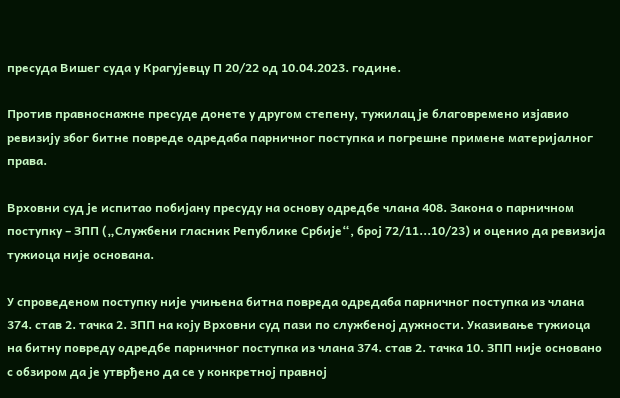пресуда Вишег суда у Крагујевцу П 20/22 од 10.04.2023. године.

Против правноснажне пресуде донете у другом степену, тужилац је благовремено изјавио ревизију због битне повреде одредаба парничног поступка и погрешне примене материјалног права.

Врховни суд је испитао побијану пресуду на основу одредбе члана 408. Закона о парничном поступку – ЗПП („Службени гласник Републике Србије“, број 72/11...10/23) и оценио да ревизија тужиоца није основана.

У спроведеном поступку није учињена битна повреда одредаба парничног поступка из члана 374. став 2. тачка 2. ЗПП на коју Врховни суд пази по службеној дужности. Указивање тужиоца на битну повреду одредбе парничног поступка из члана 374. став 2. тачка 10. ЗПП није основано с обзиром да је утврђено да се у конкретној правној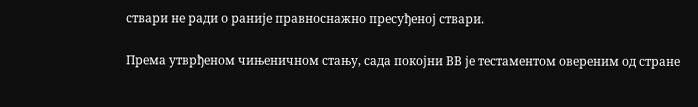ствари не ради о раније правноснажно пресуђеној ствари.

Према утврђеном чињеничном стању, сада покојни ВВ је тестаментом овереним од стране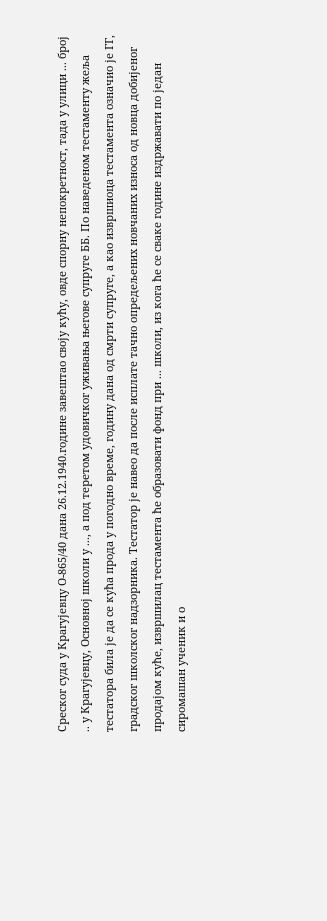Среског суда у Крагујевцу О-865/40 дана 26.12.1940.године завештао своју кућу, овде спорну непокретност, тада у улици ... број .. у Крагујевцу, Основној школи у ..., а под теретом удовичког уживања његове супруге ББ. По наведеном тестаменту жеља тестатора била је да се кућа прода у погодно време, годину дана од смрти супруге, а као извршиоца тестамента означио је ГГ, градског школског надзорника. Тестатор је навео да после исплате тачно опредељених новчаних износа од новца добијеног продајом куће, извршилац тестамента ће образовати фонд при ... школи, из кога ће се сваке године издржавати по један сиромашан ученик и о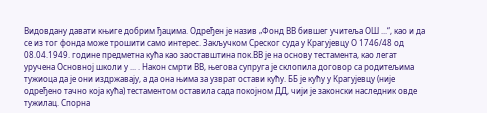Видовдану давати књиге добрим ђацима. Одређен је назив „Фонд ВВ бившег учитеља ОШ ...“, као и да се из тог фонда може трошити само интерес. Закључком Среског суда у Крагујевцу О 1746/48 од 08.04.1949. године предметна кућа као заоставштина пок.ВВ је на основу тестамента, као легат уручена Основној школи у ... . Након смрти ВВ, његова супруга је склопила договор са родитељима тужиоца да је они издржавају, а да она њима за узврат остави кућу. ББ је кућу у Крагујевцу (није одређено тачно која кућа) тестаментом оставила сада покојном ДД, чији је законски наследник овде тужилац. Спорна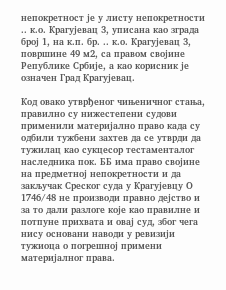непокретност је у листу непокретности .. к.о. Крагујевац 3, уписана као зграда број 1, на к.п. бр. .. к.о. Крагујевац 3, површине 49 м2, са правом својине Републике Србије, а као корисник је означен Град Крагујевац.

Код овако утврђеног чињеничног стања, правилно су нижестепени судови применили материјално право када су одбили тужбени захтев да се утврди да тужилац као сукцесор тестаменталог наследника пок. ББ има право својине на предметној непокретности и да закључак Среског суда у Крагујевцу О 1746/48 не производи правно дејство и за то дали разлоге које као правилне и потпуне прихвата и овај суд, због чега нису основани наводи у ревизији тужиоца о погрешној примени материјалног права.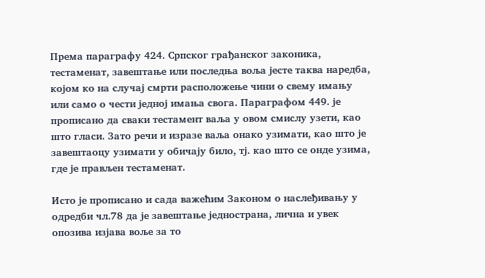Према параграфу 424. Српског грађанског законика, тестаменат, завештање или последња воља јесте таква наредба, којом ко на случај смрти расположење чини о свему имању или само о чести једној имања свога. Параграфом 449. је прописано да сваки тестамент ваља у овом смислу узети, као што гласи. Зато речи и изразе ваља онако узимати, као што је завештаоцу узимати у обичају било, тј. као што се онде узима, где је прављен тестаменат.

Исто је прописано и сада важећим Законом о наслеђивању у одредби чл.78 да је завештање једнострана, лична и увек опозива изјава воље за то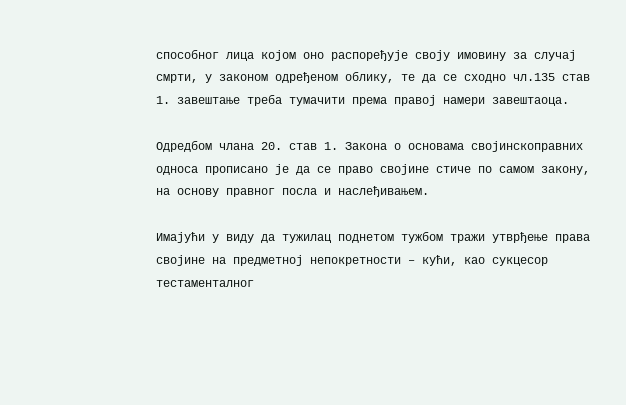способног лица којом оно распоређује своју имовину за случај смрти, у законом одређеном облику, те да се сходно чл.135 став 1. завештање треба тумачити према правој намери завештаоца.

Одредбом члана 20. став 1. Закона о основама својинскоправних односа прописано је да се право својине стиче по самом закону, на основу правног посла и наслеђивањем.

Имајући у виду да тужилац поднетом тужбом тражи утврђење права својине на предметној непокретности – кући, као сукцесор тестаменталног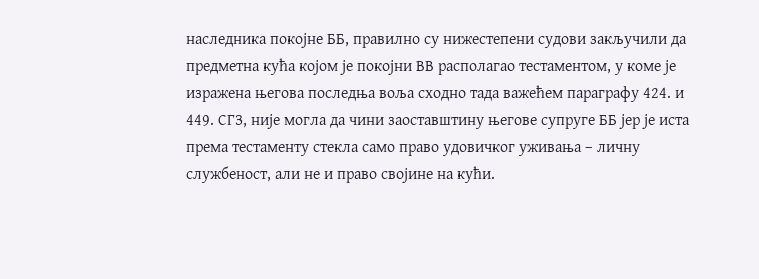наследника покојне ББ, правилно су нижестепени судови закључили да предметна кућа којом је покојни ВВ располагао тестаментом, у коме је изражена његова последња воља сходно тада важећем параграфу 424. и 449. СГЗ, није могла да чини заоставштину његове супруге ББ јер је иста према тестаменту стекла само право удовичког уживања – личну службеност, али не и право својине на кући.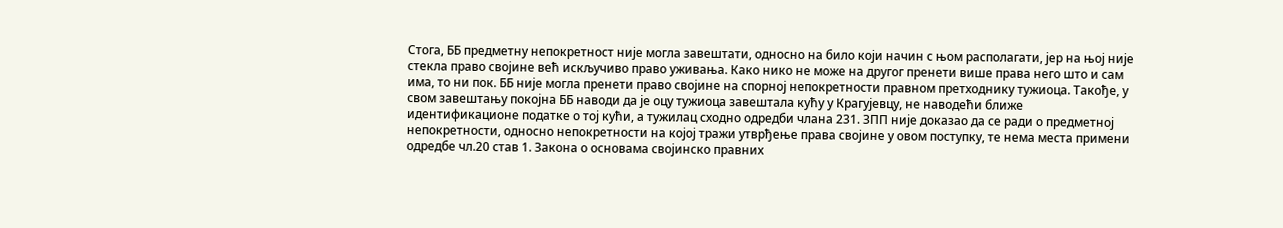Стога, ББ предметну непокретност није могла завештати, односно на било који начин с њом располагати, јер на њој није стекла право својине већ искључиво право уживања. Како нико не може на другог пренети више права него што и сам има, то ни пок. ББ није могла пренети право својине на спорној непокретности правном претходнику тужиоца. Такође, у свом завештању покојна ББ наводи да је оцу тужиоца завештала кућу у Крагујевцу, не наводећи ближе идентификационе податке о тој кући, а тужилац сходно одредби члана 231. ЗПП није доказао да се ради о предметној непокретности, односно непокретности на којој тражи утврђење права својине у овом поступку, те нема места примени одредбе чл.20 став 1. Закона о основама својинско правних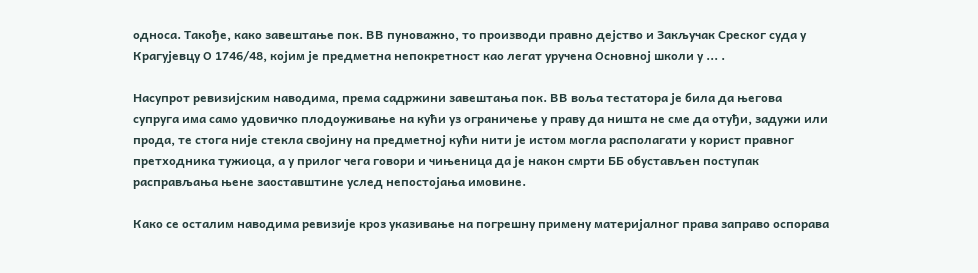односа. Такође, како завештање пок. ВВ пуноважно, то производи правно дејство и Закључак Среског суда у Крагујевцу О 1746/48, којим је предметна непокретност као легат уручена Основној школи у ... .

Насупрот ревизијским наводима, према садржини завештања пок. ВВ воља тестатора је била да његова супруга има само удовичко плодоуживање на кући уз ограничење у праву да ништа не сме да отуђи, задужи или прода, те стога није стекла својину на предметној кући нити је истом могла располагати у корист правног претходника тужиоца, а у прилог чега говори и чињеница да је након смрти ББ обустављен поступак расправљања њене заоставштине услед непостојања имовине.

Како се осталим наводима ревизије кроз указивање на погрешну примену материјалног права заправо оспорава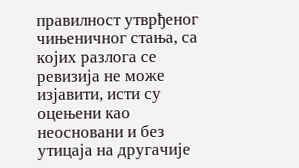правилност утврђеног чињеничног стања, са којих разлога се ревизија не може изјавити, исти су оцењени као неосновани и без утицаја на другачије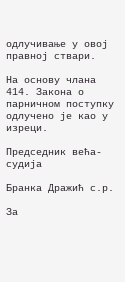одлучивање у овој правној ствари.

На основу члана 414. Закона о парничном поступку одлучено је као у изреци.

Председник већа-судија

Бранка Дражић с.р.

За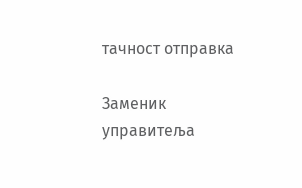тачност отправка

Заменик управитеља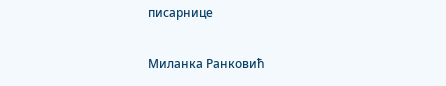писарнице

Миланка Ранковић